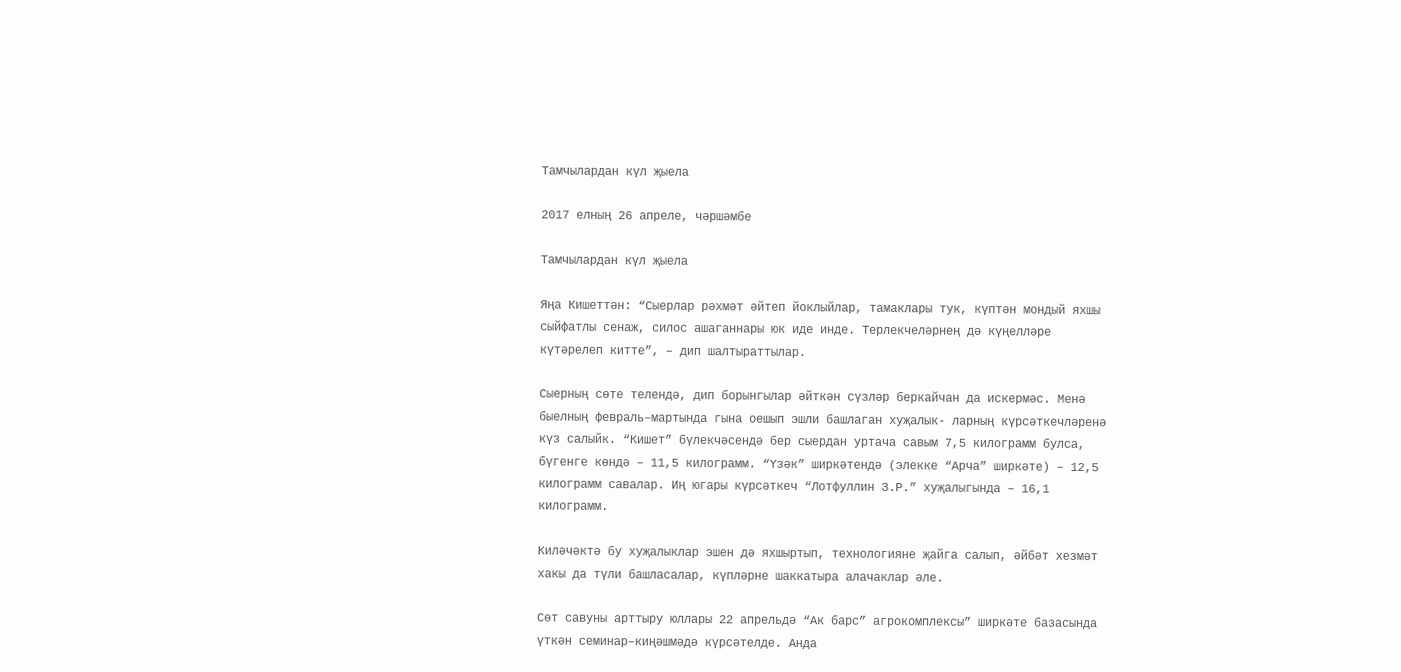Тамчылардан күл җыела

2017 елның 26 апреле, чәршәмбе

Тамчылардан күл җыела

Яңа Кишеттән: “Сыерлар рәхмәт әйтеп йоклыйлар, тамаклары тук, күптән мондый яхшы сыйфатлы сенаж, силос ашаганнары юк иде инде. Терлекчеләрнең дә күңелләре күтәрелеп китте”, – дип шалтыраттылар.

Сыерның сөте телендә, дип борынгылар әйткән сүзләр беркайчан да искермәс. Менә быелның февраль–мартында гына оешып эшли башлаган хуҗалык- ларның күрсәткечләренә күз салыйк. “Кишет” бүлекчәсендә бер сыердан уртача савым 7,5 килограмм булса, бүгенге көндә – 11,5 килограмм. “Үзәк” ширкәтендә (элекке “Арча” ширкәте) – 12,5 килограмм савалар. Иң югары күрсәткеч “Лотфуллин З.Р.” хуҗалыгында – 16,1 килограмм.

Киләчәктә бу хуҗалыклар эшен дә яхшыртып, технологияне җайга салып, әйбәт хезмәт хакы да түли башласалар, күпләрне шаккатыра алачаклар әле.

Сөт савуны арттыру юллары 22 апрельдә “Ак барс” агрокомплексы” ширкәте базасында үткән семинар–киңәшмәдә күрсәтелде. Анда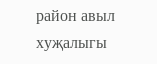район авыл хуҗалыгы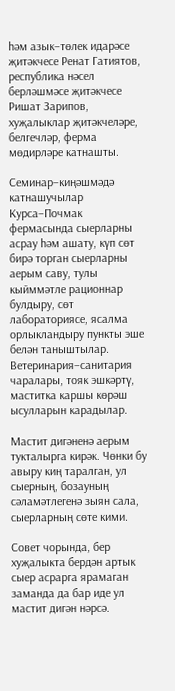һәм азык–төлек идарәсе җитәкчесе Ренат Гатиятов, республика нәсел берләшмәсе җитәкчесе Ришат Зарипов, хуҗалыклар җитәкчеләре, белгечләр, ферма мөдирләре катнашты.

Семинар–киңәшмәдә катнашучылар Курса–Почмак фермасында сыерларны асрау һәм ашату, күп сөт бирә торган сыерларны аерым саву, тулы кыйммәтле рационнар булдыру, сөт лабораториясе, ясалма орлыкландыру пункты эше белән таныштылар. Ветеринария–санитария чаралары, тояк эшкәртү, маститка каршы көрәш ысулларын карадылар.

Мастит дигәненә аерым тукталырга кирәк. Чөнки бу авыру киң таралган, ул сыерның, бозауның сәламәтлегенә зыян сала, сыерларның сөте кими.

Совет чорында, бер хуҗалыкта бердән артык сыер асрарга ярамаган заманда да бар иде ул мастит дигән нәрсә.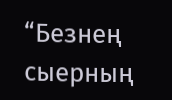“Безнең сыерның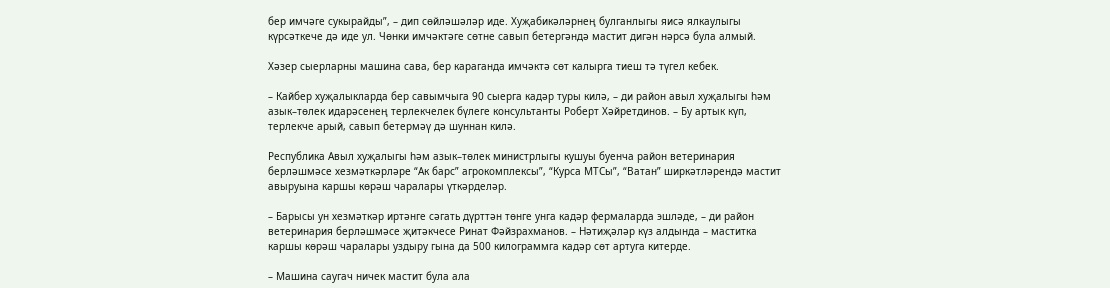бер имчәге сукырайды”, – дип сөйләшәләр иде. Хуҗабикәләрнең булганлыгы яисә ялкаулыгы күрсәткече дә иде ул. Чөнки имчәктәге сөтне савып бетергәндә мастит дигән нәрсә була алмый.

Хәзер сыерларны машина сава, бер караганда имчәктә сөт калырга тиеш тә түгел кебек.

– Кайбер хуҗалыкларда бер савымчыга 90 сыерга кадәр туры килә, – ди район авыл хуҗалыгы һәм азык–төлек идарәсенең терлекчелек бүлеге консультанты Роберт Хәйретдинов. – Бу артык күп, терлекче арый, савып бетермәү дә шуннан килә.

Республика Авыл хуҗалыгы һәм азык–төлек министрлыгы кушуы буенча район ветеринария берләшмәсе хезмәткәрләре “Ак барс” агрокомплексы”, “Курса МТСы”, “Ватан” ширкәтләрендә мастит авыруына каршы көрәш чаралары үткәрделәр.

– Барысы ун хезмәткәр иртәнге сәгать дүрттән төнге унга кадәр фермаларда эшләде, – ди район ветеринария берләшмәсе җитәкчесе Ринат Фәйзрахманов. – Нәтиҗәләр күз алдында – маститка каршы көрәш чаралары уздыру гына да 500 килограммга кадәр сөт артуга китерде.

– Машина саугач ничек мастит була ала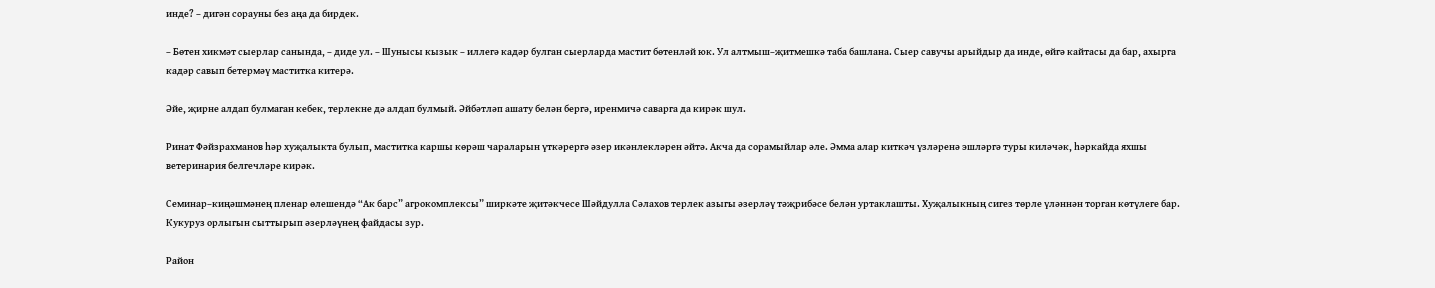инде? – дигән сорауны без аңа да бирдек.

– Бөтен хикмәт сыерлар санында, – диде ул. – Шунысы кызык – иллегә кадәр булган сыерларда мастит бөтенләй юк. Ул алтмыш–җитмешкә таба башлана. Сыер савучы арыйдыр да инде, өйгә кайтасы да бар, ахырга кадәр савып бетермәү маститка китерә.

Әйе, җирне алдап булмаган кебек, терлекне дә алдап булмый. Әйбәтләп ашату белән бергә, иренмичә саварга да кирәк шул.

Ринат Фәйзрахманов һәр хуҗалыкта булып, маститка каршы көрәш чараларын үткәрергә әзер икәнлекләрен әйтә. Акча да сорамыйлар әле. Әмма алар киткәч үзләренә эшләргә туры киләчәк, һәркайда яхшы ветеринария белгечләре кирәк.

Семинар–киңәшмәнең пленар өлешендә “Ак барс” агрокомплексы” ширкәте җитәкчесе Шәйдулла Сәлахов терлек азыгы әзерләү тәҗрибәсе белән уртаклашты. Хуҗалыкның сигез төрле үләннән торган көтүлеге бар. Кукуруз орлыгын сыттырып әзерләүнең файдасы зур.

Район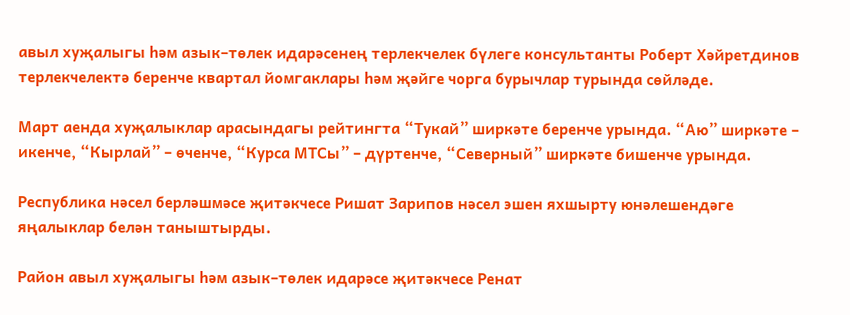авыл хуҗалыгы һәм азык–төлек идарәсенең терлекчелек бүлеге консультанты Роберт Хәйретдинов терлекчелектә беренче квартал йомгаклары һәм җәйге чорга бурычлар турында сөйләде.

Март аенда хуҗалыклар арасындагы рейтингта “Тукай” ширкәте беренче урында. “Аю” ширкәте – икенче, “Кырлай” – өченче, “Курса МТСы” – дүртенче, “Северный” ширкәте бишенче урында.

Республика нәсел берләшмәсе җитәкчесе Ришат Зарипов нәсел эшен яхшырту юнәлешендәге яңалыклар белән таныштырды.

Район авыл хуҗалыгы һәм азык–төлек идарәсе җитәкчесе Ренат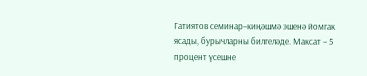Гатиятов семинар–киңәшмә эшенә йомгак ясады, бурычларны билгеләде. Максат – 5 процент үсешне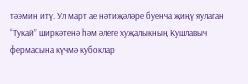тәэмин итү. Ул март ае нәтиҗәләре буенча җиңү яулаган “Тукай” ширкәтенә һәм әлеге хуҗалыкның Кушлавыч фермасына күчмә кубоклар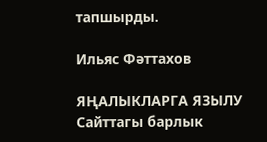тапшырды.

Ильяс Фәттахов

ЯҢАЛЫКЛАРГА ЯЗЫЛУ
Сайттагы барлык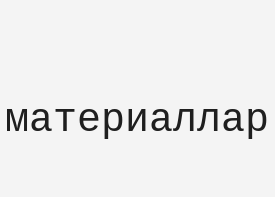материаллар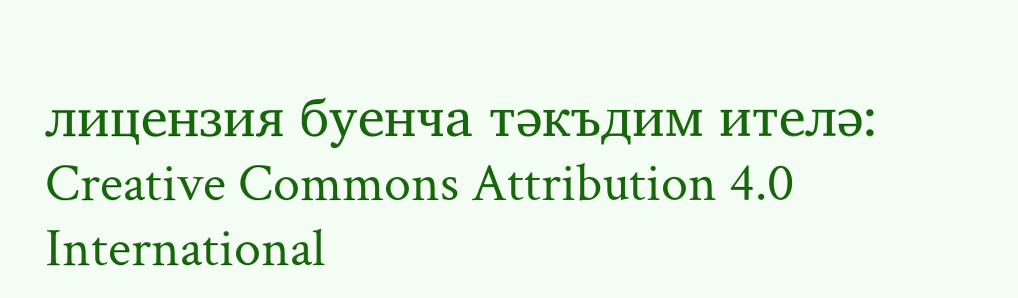лицензия буенча тәкъдим ителә:
Creative Commons Attribution 4.0 International